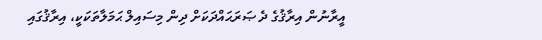އީރާނުން އިރާޤުގެ ދެ ޞަރަޙައްދަކަށް ދިން މިސައިލް ޙަމަލާތަކަކީ، އިރާޤުގައި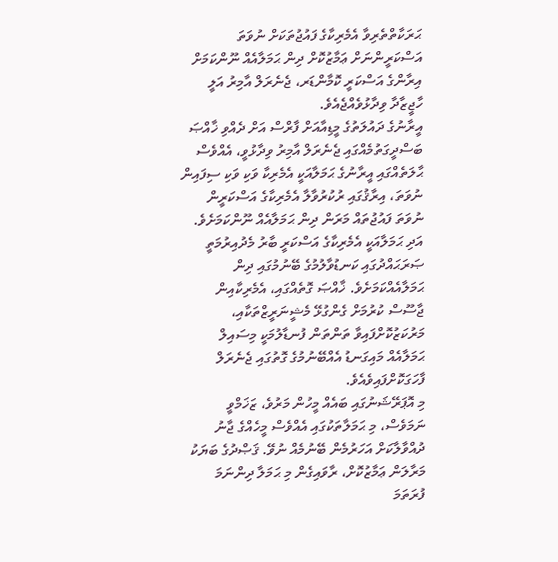ޙަރަކާތްތެރިވާ އެމެރިކާގެ ފައުޖުތަކަށް ނުވަތަ އަސްކަރީންނަށް ޢަމާޒުކޮށް ދިން ޙަމަލާއެއް ނޫންކަމަށް އިރާންގެ އަސްކަރީ ކޮމާންޑަރ، ޖެނެރަލް އާމިރު އަލީ ހާޖީޒާދާ ވިދާޅުވެއްޖެއެވެ.
އީރާނުގެ ދައުލަތުގެ މީޑިއާއަށް ފާރްސް އަށް ދެއްވި ޚާއްޞަ ބަސްދީގަތުމެއްގައި ޖެނެރަލް އާމިރު ވިދާޅުވީ، އެއްވެސް ޙާލަތެއްގައި އީރާނުގެ ޙަމަލާއަކީ އެމެރިކާ ވަކި ވަކި ސިފައިން ނުވަތަ، އިރާޤުގައި ރުކުރުވާލާ އެމެރިކާގެ އަސްކަރީން ނުވަތަ ފައުޖުތައް މަރަން ދިން ޙަމަލާއެއް ނޫންކަމަށެވެ. އަދި ޙަމަލާއަކީ އެމެރިކާގެ އަސްކަރީ ބާރު މެދުއިރުމަތީ ޞަރަޙައްދުގައި ކަނޑުވާލުމުގެ ބޭނުމުގައި ދިން ޙަމަލާއެއްކަމަށެވެ. ޚާއްޞަ ގޮތެއްގައި، އެމެރިކާއިން ޖާސޫސް ކުރުމަށް ގެންގުޅޭ މެޝީނަރީޒްތަކާއި، މަރުކަޒުކޮށްފައިވާ ތަންތަން ފުނޑާލުމަކީ މިސައިލް ޙަމަލާއެއް މައިގަނޑު އެއްބޭނުމުގެ ގޮތުގައި ޖެނެރަލް ފާހަގަކޮށްފައިވެއެވެ.
މި އޮޕަރޭޝަނުގައި ބައެއް މީހުން މަރުވެ، ޒަޚަމްވީ ނަމަވެސް، މި ޙަމަލާތަކުގައި އެއްވެސް މީހެއްގެ ޖާނު ދުއްވާލާކަށް އަހަރުމެން ބޭނުމެއް ނުވޭ. ޤަޞްދުގެ ބަޔަކު މަރާލަން ޢަމާޒުކޮށް، ރާވައިގެން މި ޙަމަލާ ދިންނަމަ ފުރަތަމަ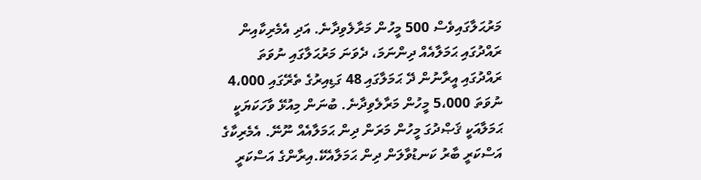މަރުޙަލާގައިވެސް 500 މީހުން މަރާލެވިދާނެ. އަދި އެމެރިކާއިން ރައްދުގައި ޙަމަލާއެއް ދިންނަމަ، ދެވަނަ މަރުޙަލާގައި ނުވަތަ ރައްދުގައި އީރާނުން ދޭ ޙަމަލާގައި 48 ގަޑިއިރުގެ ތެރޭގައި 4،000 ނުވަތަ 5،000 މީހުން މަރާލެވިދާނެ. ބުނަން މިއުޅޭ ވާހަކަޔަކީ ޙަމަލާއަކީ ޤަޞްދުގަ މީހުން މަރަން ދިން ޙަމަލާއެއް ނޫނޭ. އެމެރިކާގެ އަސްކަރީ ބާރު ކަނޑުވާލަން ދިން ޙަމަލާއެކޭ.އިރާންގެ އަސްކަރީ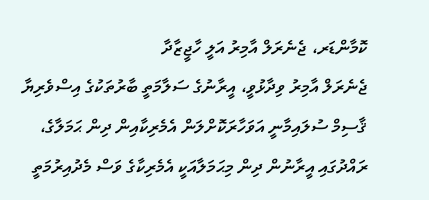ކޮމާންޑަރ، ޖެނެރަލް އާމިރު އަލީ ހާޖީޒާދާ
ޖެނެރަލް އާމިރު ވިދާޅުވީ، އީރާނުގެ ސަލާމަތީ ބާރުތަކުގެ އިސްވެރިޔާ ޤާސިމް ސުލައިމާނީ އަވަހާރަކޮށްލަން އެމެރިކާއިން ދިން ޙަމަލާގެ، ރައްދުގައި އީރާނުން ދިން މިޙަމަލާއަކީ އެމެރިކާގެ ވަސް މެދުއިރުމަތީ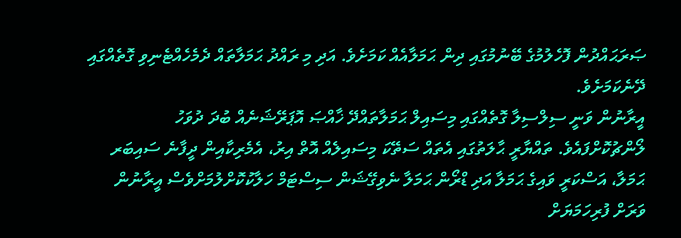ޞަރަޙައްދުން ފޮހެލުމުގެ ބޭނުމުގައި ދިން ޙަމަލާއެއް ކަމަށެވެ. އަދި މި ރައްދު ޙަމަލާތައް ދެމެހެއްޓެނިވި ގޮތެއްގައި ދޭނެކަމަށެވެ.
އީރާނުން ވަނީ ސިލްސިލާ ގޮތެއްގައި މިސައިލް ޙަމަލާތައްދޭ ޚާއްޞަ އޮޕަރޭޝަނެއް ބުދަ ދުވަހު ލޯންޗުކޮށްފައެވެ. ތައްޔާރީ ޙާލަތުގައި އެތައް ސަތޭކަ މިސައިލެއް އޮތް އިރު، އެމެރިކާއިން ދީފާނެ ސައިބަރ ޙަމަލާ، އަސްކަރީ ވައިގެ ޙަމަލާ އަދި ޑްރޯން ޙަމަލާ ނެވިގޭޝަން ސިސްޓަމް ހަލާކުކޮށްލުމަށްވެސް އީރާނުން ވަރަށް ފުރިހަމަޔަށް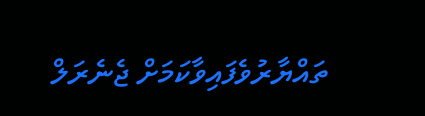ތައްޔާރުވެފައިވާކަމަށް ޖެނެރަލް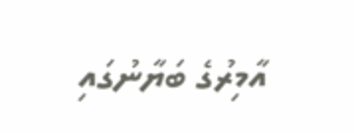އާމިރުގެ ބަޔާނުގައި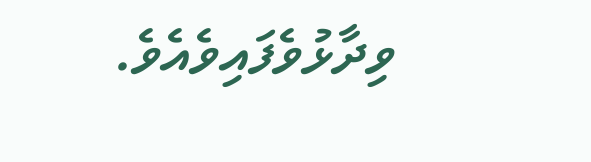ވިދާޅުވެފައިވެއެވެ.